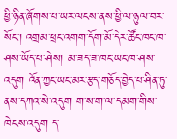ཕྱི་ཉིན་ཞོགས་པ་ཡར་ལངས་ནས་ཕྱི་ལ་ཉུལ་བར་སོང་། འགྲམ་ཕྲང་འགག་དོག་མོ་དེར་ཚོང་ཁང་ཁ་ཤས་ཡོད་པ་ཤེས། མ་ཟད་ཟ་ཁང་ཡང་ཁ་ཤས་འདུག འོན་ཀྱང་ཡང་མར་རྩད་གཅོད་བྱེད་པ་ཤིན་ཏུ་ནས་དཀའ་སེ་འདུག ག་ས་ག་ལ་དམག་གིས་ཁེངས་འདུག ད་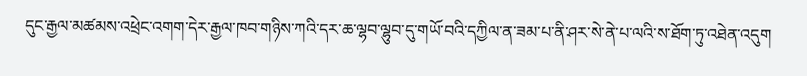དུང་རྒྱལ་མཚམས་འཕྲེང་འགག་དེར་རྒྱལ་ཁབ་གཉིས་ཀའི་དར་ཆ་ལྷབ་ལྷུབ་དུ་གཡོ་བའི་དཀྱིལ་ན་ཟམ་པ་ནི་ཤར་སེ་ནེ་པ་ལའི་ས་ཐོག་ཏུ་འཐེན་འདུག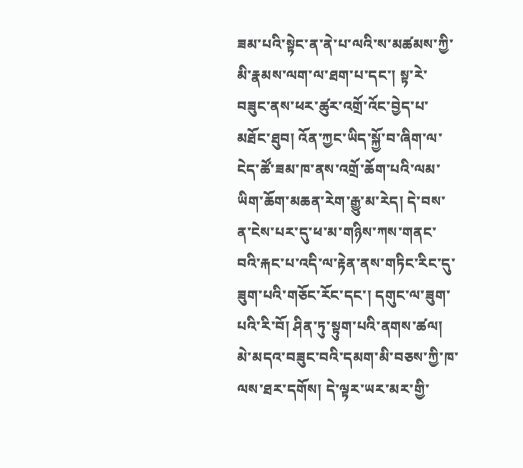ཟམ་པའི་སྟེང་ན་ནེ་པ་ལའི་ས་མཚམས་ཀྱི་མི་རྣམས་ལག་ལ་ཐག་པ་དང་། སྟ་རེ་བཟུང་ནས་ཕར་ཚུར་འགྲོ་འོང་བྱེད་པ་མཐོང་ཐུབ། འོན་ཀྱང་ཡིད་སྐྱོ་བ་ཞིག་ལ་ངེད་ཚོ་ཟམ་ཁ་ནས་འགྲོ་ཆོག་པའི་ལམ་ཡིག་ཆོག་མཆན་རེག་རྒྱུ་མ་རེད། དེ་བས་ན་ངེས་པར་དུ་ཕ་མ་གཉིས་ཀས་གནང་བའི་རྐང་པ་འདི་ལ་རྟེན་ནས་གཏིང་རིང་དུ་ཟུག་པའི་གཅོང་རོང་དང་། དགུང་ལ་ཟུག་པའི་རི་བོ། ཤིན་ཏུ་སྟུག་པའི་ནགས་ཚལ། མེ་མདའ་བཟུང་བའི་དམག་མི་བཅས་ཀྱི་ཁ་ལས་ཐར་དགོས། དེ་ལྟར་ཡར་མར་གྱི་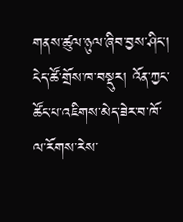གནས་ཚུལ་ཉུལ་ཞིབ་བྱས་ཤིང་། ངེད་ཚོ་གྲོས་ཁ་བསྡུར། འོན་ཀྱང་ཚོང་པ་འཇིགས་མེད་ཟེར་བ་ཁོ་ལ་རོགས་རེས་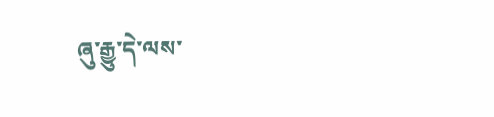ཞུ་རྒྱུ་དེ་ལས་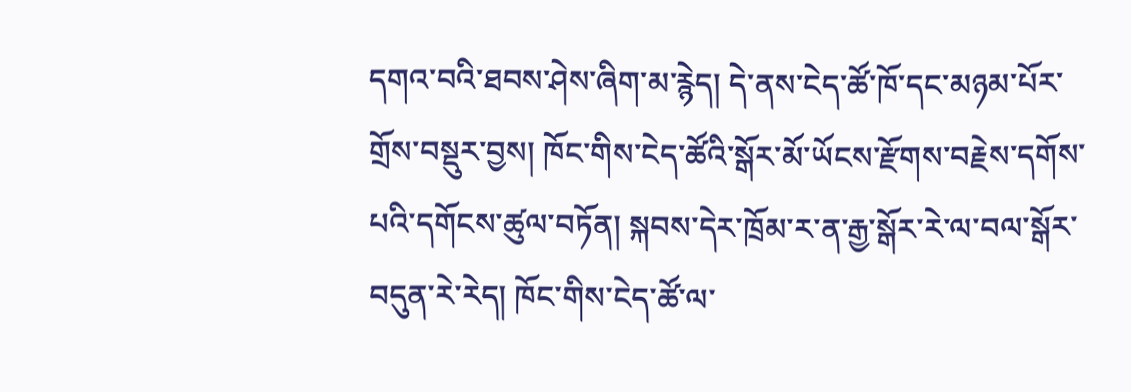དགའ་བའི་ཐབས་ཤེས་ཞིག་མ་རྙེད། དེ་ནས་ངེད་ཚོ་ཁོ་དང་མཉམ་པོར་གྲོས་བསྡུར་བྱས། ཁོང་གིས་ངེད་ཚོའི་སྒོར་མོ་ཡོངས་རྫོགས་བརྗེས་དགོས་པའི་དགོངས་ཚུལ་བཏོན། སྐབས་དེར་ཁྲོམ་ར་ན་རྒྱ་སྒོར་རེ་ལ་བལ་སྒོར་བདུན་རེ་རེད། ཁོང་གིས་ངེད་ཚོ་ལ་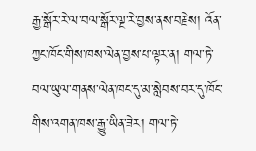རྒྱ་སྒོར་རེ་ལ་བལ་སྒོར་ལྔ་རེ་བྱས་ནས་བརྗེས། འོན་ཀྱང་ཁོང་གིས་ཁས་ལེན་བྱས་པ་ལྟར་ན། གལ་ཏེ་བལ་ཡུལ་གནས་ལེན་ཁང་དུ་མ་སླེབས་བར་དུ་ཁོང་གིས་འགན་ཁས་རྒྱུ་ཡིན་ཟེར། གལ་ཏེ་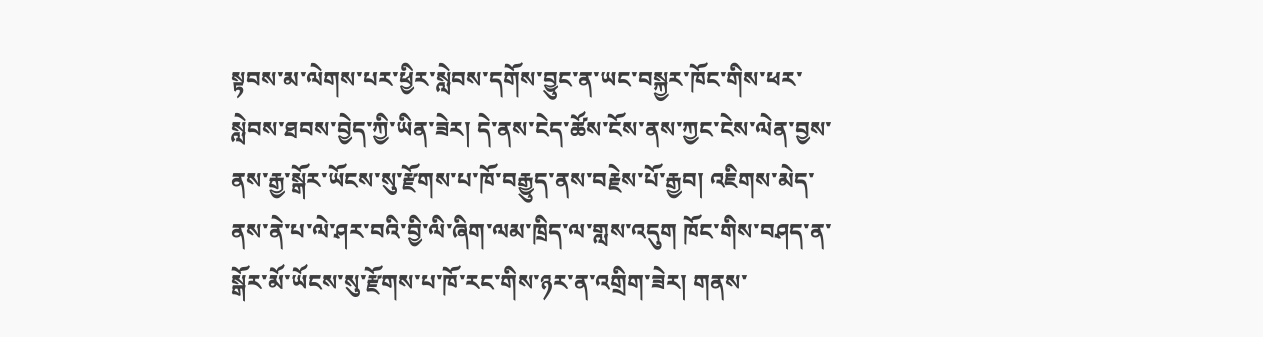སྟབས་མ་ལེགས་པར་ཕྱིར་སླེབས་དགོས་བྱུང་ན་ཡང་བསྐྱར་ཁོང་གིས་ཕར་སླེབས་ཐབས་བྱེད་ཀྱི་ཡིན་ཟེར། དེ་ནས་ངེད་ཚོས་ངོས་ནས་ཀྱང་ངེས་ལེན་བྱས་ནས་རྒྱ་སྒོར་ཡོངས་སུ་རྫོགས་པ་ཁོ་བརྒྱུད་ནས་བརྗེས་པོ་རྒྱབ། འཇིགས་མེད་ནས་ནེ་པ་ལེ་ཤར་བའི་བྱི་ལི་ཞིག་ལམ་ཁྲིད་ལ་གླས་འདུག ཁོང་གིས་བཤད་ན་སྒོར་མོ་ཡོངས་སུ་རྫོགས་པ་ཁོ་རང་གིས་ཉར་ན་འགྲིག་ཟེར། གནས་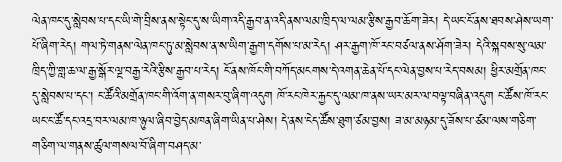ལེན་ཁང་དུ་སླེབས་པ་དང་ཡི་གེ་བྲིས་ནས་སྟེང་དུ་ས་ཡིག་འདི་རྒྱབ་ན་འདི་ནས་ལམ་ཁྲིད་ལ་ལམ་རྩིས་རྒྱབ་ཆོག་ཟེར། དེ་ཡང་ངོ་ནས་ཐབས་ཤེས་ཡག་པོ་ཞིག་རེད། གལ་ཏེ་གནས་ལེན་ཁང་ཏུ་མ་སླེབས་ན་ས་ཡིག་རྒྱག་དགོས་པ་མ་རེད། ཤར་རྒྱག་ཁོ་རང་བཙལ་ནས་ཤོག་ཟེར། དེའི་སྐབས་སུ་ལམ་ཁྲིད་ཀྱི་གླ་ཆ་ལ་རྒྱ་སྒོར་ལྔ་བརྒྱ་རེའི་རྩིས་རྒྱབ་པ་རེད། ངོ་ནས་ཁོང་གི་བཀོད་མངགས་དེ་འགན་ཆེན་པོ་དང་ལེན་བྱས་པ་རེད་བསམ། ཕྱིར་མགྲོན་ཁང་དུ་སླེབས་པ་དང་། ང་ཚོའི་མགྲོན་ཁང་གི་འོག་ན་གསར་བུ་ཞིག་འདུག ཁོ་རང་ཁེར་རྐྱང་དུ་ལམ་ཁ་ནས་ཡར་མར་ལ་བལྟ་བཞིན་འདུག ང་ཚོས་ཁོ་རང་ཡང་ང་ཚོ་དང་འདྲ་བར་ལམ་ཁ་ཉུལ་ཞིབ་བྱེད་མཁན་ཞིག་ཡིན་པ་ཤེས། དེ་ནས་ངེད་ཚོས་ཐུག་ཙམ་བྱས། ཟ་མ་མཉམ་དུ་ཟོས་པ་ཙམ་ལས་གཅིག་གཅིག་ལ་གནས་ཚུལ་གསལ་བོ་ཞིག་བཤད་མ་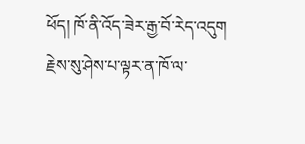ཕོད། ཁོ་ནི་འོད་ཟེར་རྒྱ་བོ་རེད་འདུག རྗེས་སུ་ཤེས་པ་ལྟར་ན་ཁོ་ལ་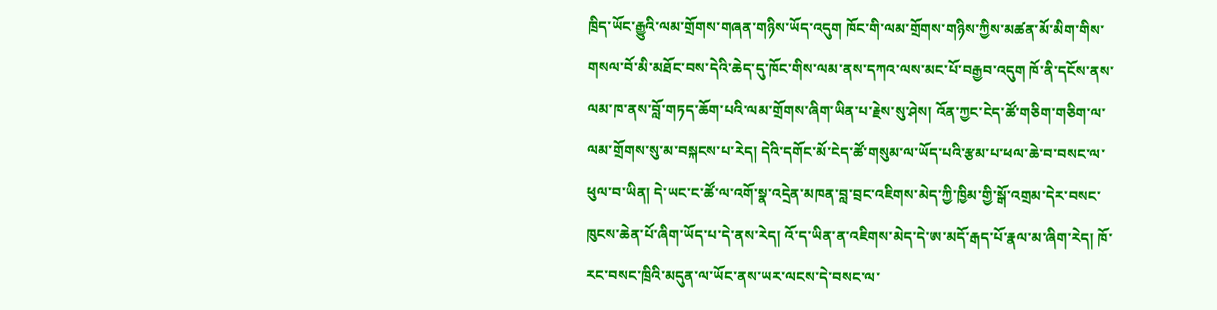ཁྲིད་ཡོང་རྒྱུའི་ལམ་གྲོགས་གཞན་གཉིས་ཡོད་འདུག ཁོང་གི་ལམ་གྲོགས་གཉིས་ཀྱིས་མཚན་མོ་མིག་གིས་གསལ་བོ་མི་མཐོང་བས་དེའི་ཆེད་དུ་ཁོང་གིས་ལམ་ནས་དཀའ་ལས་མང་པོ་བརྒྱབ་འདུག ཁོ་ནི་དངོས་ནས་ལམ་ཁ་ནས་བློ་གཏད་ཆོག་པའི་ལམ་གྲོགས་ཞིག་ཡིན་པ་རྗེས་སུ་ཤེས། འོན་ཀྱང་ངེད་ཚོ་གཅིག་གཅིག་ལ་ལམ་གྲོགས་སུ་མ་བསྐངས་པ་རེད། དེའི་དགོང་མོ་ངེད་ཚོ་གསུམ་ལ་ཡོད་པའི་རྩམ་པ་ཕལ་ཆེ་བ་བསང་ལ་ཕུལ་བ་ཡིན། དེ་ཡང་ང་ཚོ་ལ་འགོ་སྣ་འདྲེན་མཁན་བླ་བྲང་འཇིགས་མེད་ཀྱི་ཁྱིམ་གྱི་སྒོ་འགྲམ་དེར་བསང་ཁུངས་ཆེན་པོ་ཞིག་ཡོད་པ་དེ་ནས་རེད། འོ་ད་ཡིན་ན་འཇིགས་མེད་དེ་ཨ་མདོ་རྒད་པོ་རྣལ་མ་ཞིག་རེད། ཁོ་རང་བསང་ཁྲིའི་མདུན་ལ་ཡོང་ནས་ཡར་ལངས་དེ་བསང་ལ་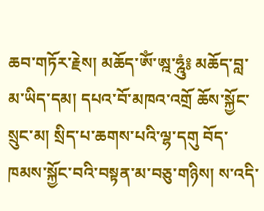ཆབ་གཏོར་རྗེས། མཆོད་ཨོཾ་ཨྰ་ཧྰུཾ༔ མཆོད་བླ་མ་ཡིད་དམ། དཔའ་བོ་མཁའ་འགྲོ ཆོས་སྐྱོང་སྲུང་མ། སྲིད་པ་ཆགས་པའི་ལྷ་དགུ བོད་ཁམས་སྐྱོང་བའི་བསྟན་མ་བཅུ་གཉིས། ས་འདི་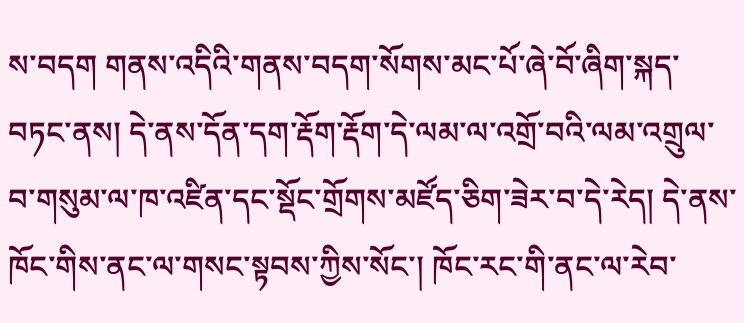ས་བདག གནས་འདིའི་གནས་བདག་སོགས་མང་པོ་ཞེ་བོ་ཞིག་སྐད་བཏང་ནས། དེ་ནས་དོན་དག་རྡོག་རྡོག་དེ་ལམ་ལ་འགྲོ་བའི་ལམ་འགྲུལ་བ་གསུམ་ལ་ཁ་འཛིན་དང་སྡོང་གྲོགས་མཛོད་ཅིག་ཟེར་བ་དེ་རེད། དེ་ནས་ཁོང་གིས་ནང་ལ་གསང་སྟབས་ཀྱིས་སོང་། ཁོང་རང་གི་ནང་ལ་རེབ་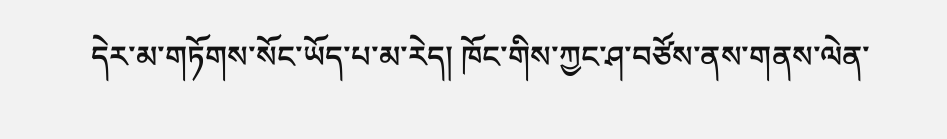དེར་མ་གཏོགས་སོང་ཡོད་པ་མ་རེད། ཁོང་གིས་ཀྱང་ཤ་བཙོས་ནས་གནས་ལེན་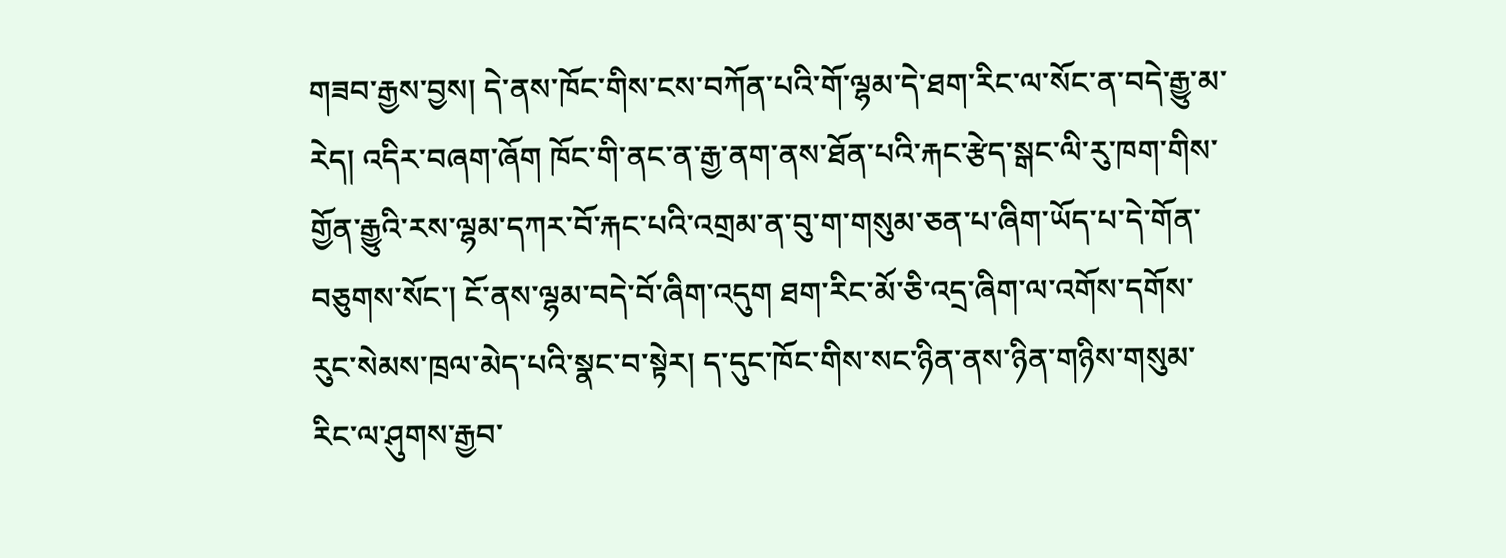གཟབ་རྒྱས་བྱས། དེ་ནས་ཁོང་གིས་ངས་བཀོན་པའི་གོ་ལྷམ་དེ་ཐག་རིང་ལ་སོང་ན་བདེ་རྒྱུ་མ་རེད། འདིར་བཞག་ཞོག ཁོང་གི་ནང་ན་རྒྱ་ནག་ནས་ཐོན་པའི་རྐང་རྩེད་སྒང་ལི་རུ་ཁག་གིས་གྱོན་རྒྱུའི་རས་ལྷམ་དཀར་བོ་རྐང་པའི་འགྲམ་ན་བུ་ག་གསུམ་ཅན་པ་ཞིག་ཡོད་པ་དེ་གོན་བཅུགས་སོང་། ངོ་ནས་ལྷམ་བདེ་བོ་ཞིག་འདུག ཐག་རིང་མོ་ཅི་འདྲ་ཞིག་ལ་འགོས་དགོས་རུང་སེམས་ཁྲལ་མེད་པའི་སྣང་བ་སྟེར། ད་དུང་ཁོང་གིས་སང་ཉིན་ནས་ཉིན་གཉིས་གསུམ་རིང་ལ་ཤུགས་རྒྱབ་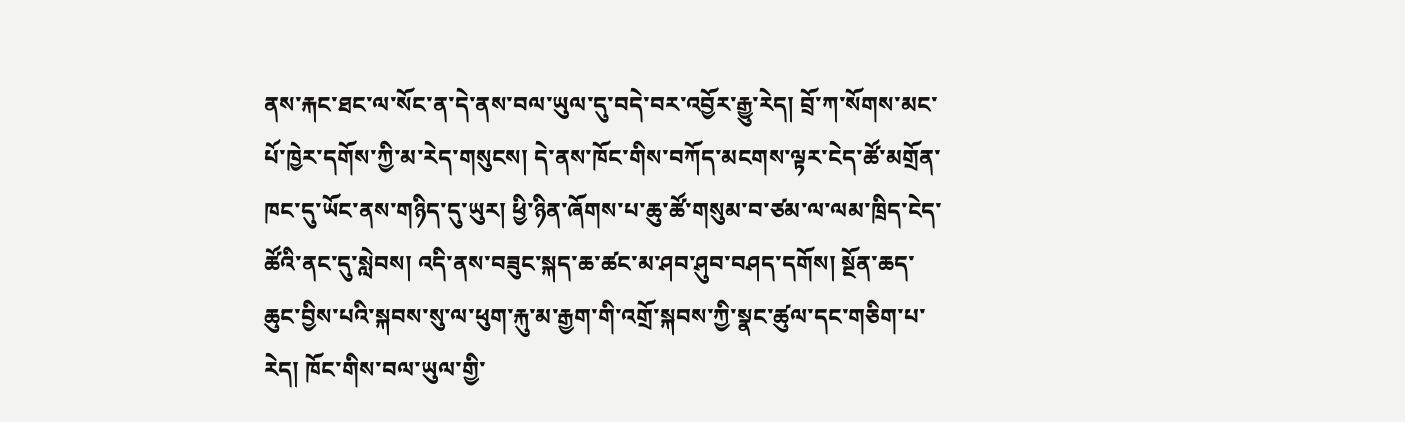ནས་རྐང་ཐང་ལ་སོང་ན་དེ་ནས་བལ་ཡུལ་དུ་བདེ་བར་འབྱོར་རྒྱུ་རེད། བྲོ་ཀ་སོགས་མང་པོ་ཁྱེར་དགོས་ཀྱི་མ་རེད་གསུངས། དེ་ནས་ཁོང་གིས་བཀོད་མངགས་ལྟར་ངེད་ཚོ་མགྲོན་ཁང་དུ་ཡོང་ནས་གཉིད་དུ་ཡུར། ཕྱི་ཉིན་ཞོགས་པ་ཆུ་ཚོ་གསུམ་བ་ཙམ་ལ་ལམ་ཁྲིད་ངེད་ཚོའི་ནང་དུ་སླེབས། འདི་ནས་བཟུང་སྐད་ཆ་ཚང་མ་ཤབ་ཤུབ་བཤད་དགོས། སྔོན་ཆད་ཆུང་བྱིས་པའི་སྐབས་སུ་ལ་ཕུག་རྐུ་མ་རྒྱག་གི་འགྲོ་སྐབས་ཀྱི་སྣང་ཚུལ་དང་གཅིག་པ་རེད། ཁོང་གིས་བལ་ཡུལ་གྱི་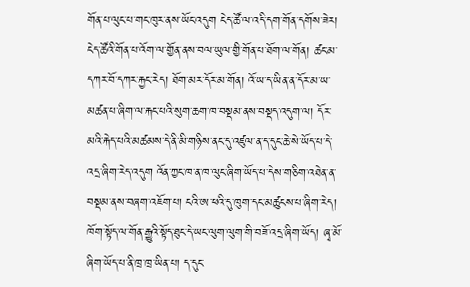གོན་པ་ལུང་པ་གང་ཁུར་ནས་ཡོང་འདུག ངེད་ཚོ་ལ་འདི་དག་གོན་དགོས་ཟེར། ངེད་ཚོའི་གོན་པ་འོག་ལ་གྱོན་ནས་བལ་ཡུལ་གྱི་གོན་པ་ཐོག་ལ་གོན། ཚང་མ་དཀར་བོ་དཀར་རྐྱང་རེད། ཐོག་མར་དོར་མ་གོན། འོ་ཡ་ད་ཡིན་ན་དོར་མ་ཡ་མཚན་པ་ཞིག་ལ་རྐང་པའི་སུག་ཆག་ཁ་བསྡམ་ནས་བསྡད་འདུག་ལ། དོར་མའི་རྐེད་པའི་མཚམས་དེ་ནི་མི་གཉིས་ནང་དུ་འཛུལ་ན་ད་དུང་ཆེ་སེ་ཡོད་པ་དེ་འདྲ་ཞིག་རེད་འདུག འོན་ཀྱང་ཁ་ན་ཁ་ལུང་ཞིག་ཡོད་པ་དེས་གཅིག་འཐེན་ན་བསྡམ་ནས་བཞག་འཇོག་པ། ངའི་ཨ་ཕའི་དུ་ཁུག་དང་མཚུངས་པ་ཞིག་རེད། ཁོག་སྟོད་ལ་གོན་རྒྱུའི་སྟོད་ཐུང་དེ་ཡང་ལུག་ལུག་གི་བཟོ་འདྲ་ཞིག་ཡོད། ཞྭ་མོ་ཞིག་ཡོད་པ་ནི་ཁྲ་ཁྲ་ཡིན་པ། ད་དུང་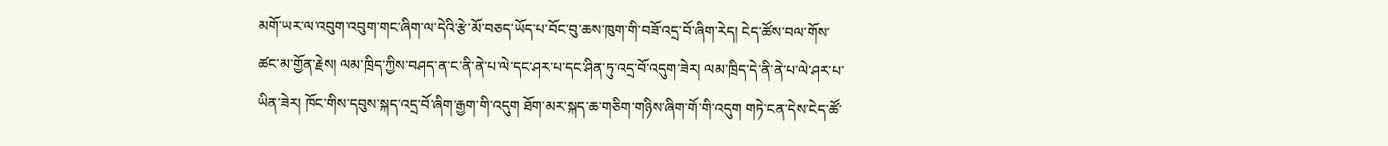མགོ་ཡར་ལ་འབུག་འབུག་གང་ཞིག་ལ་དེའི་རྩེ་མོ་བཅད་ཡོད་པ་བོང་བུ་ཆས་ཁུག་གི་བཟོ་འདྲ་བོ་ཞིག་རེད། ངེད་ཚོས་བལ་གོས་ཚང་མ་གྱོན་རྗེས། ལམ་ཁྲིད་ཀྱིས་བཤད་ན་ང་ནི་ནེ་པ་ལེ་དང་ཤར་པ་དང་ཤིན་ཏུ་འདྲ་བོ་འདུག་ཟེར། ལམ་ཁྲིད་དེ་ནི་ནེ་པ་ལེ་ཤར་པ་ཡིན་ཟེར། ཁོང་གིས་དབུས་སྐད་འདྲ་བོ་ཞིག་རྒྱག་གི་འདུག ཐོག་མར་སྐད་ཆ་གཅིག་གཉིས་ཞིག་གོ་གི་འདུག གཏེ་ངན་དེས་ངེད་ཚོ་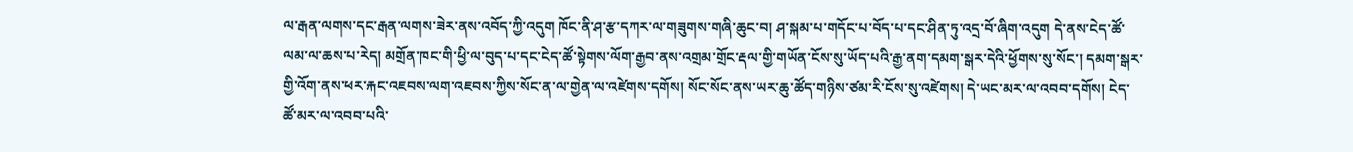ལ་རྒན་ལགས་དང་རྒན་ལགས་ཟེར་ནས་འབོད་ཀྱི་འདུག ཁོང་ནི་ཤ་རྩ་དཀར་ལ་གཟུགས་གཞི་ཆུང་བ། ཤ་སྐམ་པ་གདོང་པ་བོད་པ་དང་ཤིན་ཏུ་འདྲ་བོ་ཞིག་འདུག དེ་ནས་ངེད་ཚོ་ལམ་ལ་ཆས་པ་རེད། མགྲོན་ཁང་གི་ཕྱི་ལ་བུད་པ་དང་ངེད་ཚོ་སྟེགས་ལོག་རྒྱབ་ནས་འགྲམ་གྲོང་རྡལ་གྱི་གཡོན་ངོས་སུ་ཡོད་པའི་རྒྱ་ནག་དམག་སྒར་དེའི་ཕྱོགས་སུ་སོང་། དམག་སྒར་གྱི་འོག་ནས་ཕར་རྐང་འཇབས་ལག་འཇབས་ཀྱིས་སོང་ན་ལ་གྱེན་ལ་འཛེགས་དགོས། སོང་སོང་ནས་ཡར་ཆུ་ཚོད་གཉིས་ཙམ་རི་ངོས་སུ་འཛེགས། དེ་ཡང་མར་ལ་འབབ་དགོས། ངེད་ཚོ་མར་ལ་འབབ་པའི་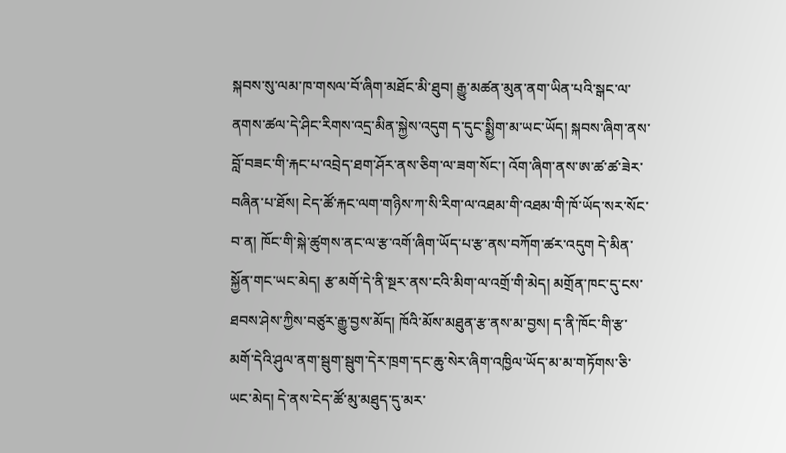སྐབས་སུ་ལམ་ཁ་གསལ་བོ་ཞིག་མཐོང་མི་ཐུབ། རྒྱུ་མཚན་མུན་ནག་ཡིན་པའི་སྒང་ལ་ནགས་ཚལ་དེ་ཤིང་རིགས་འདྲ་མིན་སྐྱེས་འདུག ད་དུང་སྨྱིག་མ་ཡང་ཡོད། སྐབས་ཞིག་ནས་བློ་བཟང་གི་རྐང་པ་འབྲེད་ཐག་ཤོར་ནས་ཅིག་ལ་ཟག་སོང་། འོག་ཞིག་ནས་ཨ་ཚ་ཚ་ཟེར་བཞིན་པ་ཐོས། ངེད་ཚོ་རྐང་ལག་གཉིས་ཀ་སི་རིག་ལ་འཐམ་གི་འཐམ་གི་ཁོ་ཡོད་སར་སོང་བ་ན། ཁོང་གི་སྐེ་ཚུགས་ནང་ལ་རྩ་འགོ་ཞིག་ཡོད་པ་རྩ་ནས་བཀོག་ཚར་འདུག དེ་མིན་སྐྱོན་གང་ཡང་མེད། རྩ་མགོ་དེ་ནི་སྔར་ནས་ངའི་མིག་ལ་འགྲོ་གི་མེད། མགྲོན་ཁང་དུ་ངས་ཐབས་ཤེས་ཀྱིས་བཙུར་རྒྱུ་བྱས་མོད། ཁོའི་མོས་མཐུན་རྩ་ནས་མ་བྱས། ད་ནི་ཁོང་གི་རྩ་མགོ་དེའི་ཤུལ་ནག་སྦུག་སྦུག་དེར་ཁྲག་དང་ཆུ་སེར་ཞིག་འཁྱིལ་ཡོད་མ་མ་གཏོགས་ཅི་ཡང་མེད། དེ་ནས་ངེད་ཚོ་མུ་མཐུད་དུ་མར་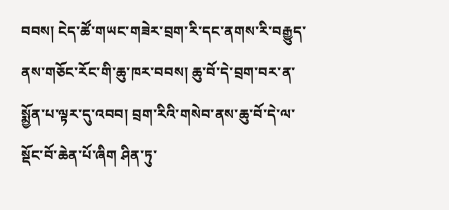བབས། ངེད་ཚོ་གཡང་གཟེར་བྲག་རི་དང་ནགས་རི་བརྒྱུད་ནས་གཅོང་རོང་གི་ཆུ་ཁར་བབས། ཆུ་བོ་དེ་བྲག་བར་ན་སྨྱོན་པ་ལྟར་དུ་འབབ། བྲག་རིའི་གསེབ་ནས་ཆུ་བོ་དེ་ལ་སྡོང་བོ་ཆེན་པོ་ཞིག ཤིན་ཏུ་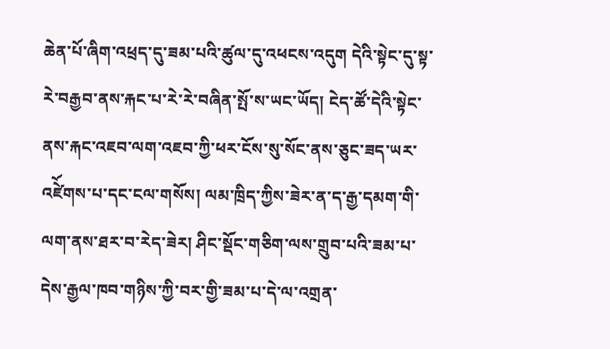ཆེན་པོ་ཞིག་འཕྲད་དུ་ཟམ་པའི་ཚུལ་དུ་འཕངས་འདུག དེའི་སྟེང་དུ་སྟ་རེ་བརྒྱབ་ནས་རྐང་པ་རེ་རེ་བཞིན་སྤོ་ས་ཡང་ཡོད། ངེད་ཚོ་དེའི་སྟེང་ནས་རྐང་འཇབ་ལག་འཇབ་ཀྱི་ཕར་ངོས་སུ་སོང་ནས་ཅུང་ཟད་ཡར་འཛེོགས་པ་དང་ངལ་གསོས། ལམ་ཁྲིད་ཀྱིས་ཟེར་ན་ད་རྒྱ་དམག་གི་ལག་ནས་ཐར་བ་རེད་ཟེར། ཤིང་སྡོང་གཅིག་ལས་གྲུབ་པའི་ཟམ་པ་དེས་རྒྱལ་ཁབ་གཉིས་ཀྱི་བར་གྱི་ཟམ་པ་དེ་ལ་འགྲན་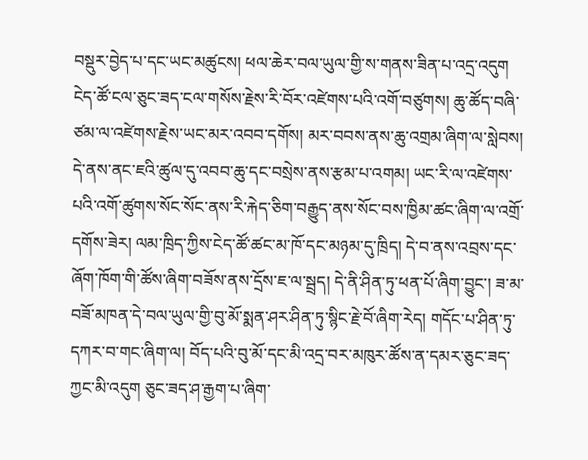བསྡུར་བྱེད་པ་དང་ཡང་མཚུངས། ཕལ་ཆེར་བལ་ཡུལ་གྱི་ས་གནས་ཟིན་པ་འདྲ་འདུག ངེད་ཚོ་ངལ་ཅུང་ཟད་ངལ་གསོས་རྗེས་རི་བོར་འཛེགས་པའི་འགོ་བཙུགས། ཆུ་ཚོད་བཞི་ཙམ་ལ་འཛེགས་རྗེས་ཡང་མར་འབབ་དགོས། མར་བབས་ནས་ཆུ་འགྲམ་ཞིག་ལ་སླེབས། དེ་ནས་ནང་ཇའི་ཚུལ་དུ་འབབ་ཆུ་དང་བསྲེས་ནས་རྩམ་པ་འགམ། ཡང་རི་ལ་འཛེགས་པའི་འགོ་ཚུགས་སོང་སོང་ནས་རི་རྐེད་ཅིག་བརྒྱུད་ནས་སོང་བས་ཁྱིམ་ཚང་ཞིག་ལ་འགྲོ་དགོས་ཟེར། ལམ་ཁྲིད་ཀྱིས་ངེད་ཚོ་ཚང་མ་ཁོ་དང་མཉམ་དུ་ཁྲིད། དེ་བ་ནས་འབྲས་དང་ཞོག་ཁོག་གི་ཚོས་ཞིག་བཟོས་ནས་དྲོས་ཇ་ལ་སྦྲད། དེ་ནི་ཤིན་ཏུ་ཕན་པོ་ཞིག་བྱུང་། ཟ་མ་བཟོ་མཁན་དེ་བལ་ཡུལ་གྱི་བུ་མོ་སྨན་ཤར་ཤིན་ཏུ་སྙིང་རྗེ་བོ་ཞིག་རེད། གདོང་པ་ཤིན་ཏུ་དཀར་བ་གང་ཞིག་ལ། བོད་པའི་བུ་མོ་དང་མི་འདྲ་བར་མཁུར་ཚོས་ན་དམར་ཅུང་ཟད་ཀྱང་མི་འདུག ཅུང་ཟད་ཤ་རྒྱག་པ་ཞིག་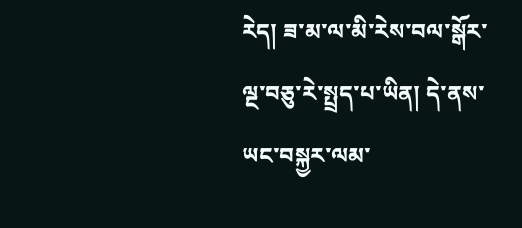རེད། ཟ་མ་ལ་མི་རེས་བལ་སྒོར་ལྔ་བཅུ་རེ་སྤྲད་པ་ཡིན། དེ་ནས་ཡང་བསྐྱར་ལམ་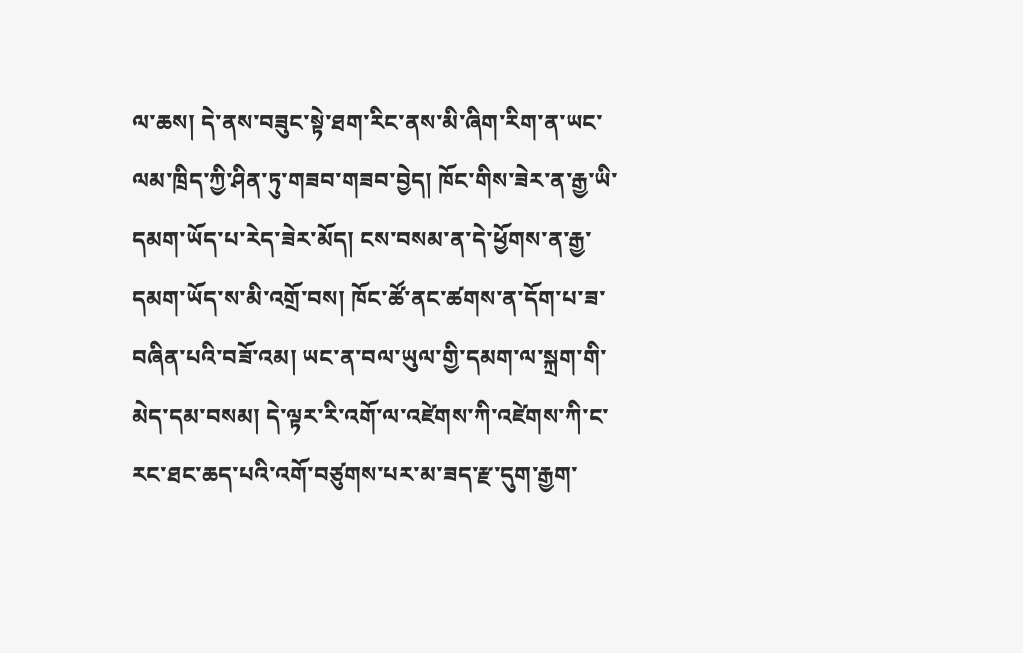ལ་ཆས། དེ་ནས་བཟུང་སྟེ་ཐག་རིང་ནས་མི་ཞིག་རིག་ན་ཡང་ལམ་ཁྲིད་ཀྱི་ཤིན་ཏུ་གཟབ་གཟབ་བྱེད། ཁོང་གིས་ཟེར་ན་རྒྱ་ཡི་དམག་ཡོད་པ་རེད་ཟེར་མོད། ངས་བསམ་ན་དེ་ཕྱོགས་ན་རྒྱ་དམག་ཡོད་ས་མི་འགྲོ་བས། ཁོང་ཚོ་ནང་ཚགས་ན་དོག་པ་ཟ་བཞིན་པའི་བཟོ་འམ། ཡང་ན་བལ་ཡུལ་གྱི་དམག་ལ་སྐྲག་གི་མེད་དམ་བསམ། དེ་ལྟར་རི་འགོ་ལ་འཛེགས་ཀི་འཛེགས་ཀི་ང་རང་ཐང་ཆད་པའི་འགོ་བཙུགས་པར་མ་ཟད་རྫ་དུག་རྒྱག་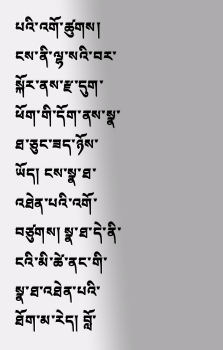པའི་འགོ་ཚུགས། ངས་ནི་ལྷ་སའི་བར་སྐོར་ནས་རྫ་དུག་ཕོག་གི་དོག་ནས་སྣ་ཐ་ཅུང་ཟད་ཉོས་ཡོད། ངས་སྣ་ཐ་འཐེན་པའི་འགོ་བཙུགས། སྣ་ཐ་དེ་ནི་ངའི་མི་ཚེ་ནང་གི་སྣ་ཐ་འཐེན་པའི་ཐོག་མ་རེད། བློ་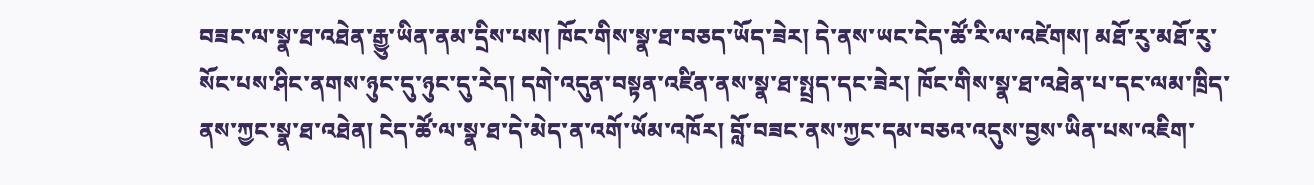བཟང་ལ་སྣ་ཐ་འཐེན་རྒྱུ་ཡིན་ནམ་དྲིས་པས། ཁོང་གིས་སྣ་ཐ་བཅད་ཡོད་ཟེར། དེ་ནས་ཡང་ངེད་ཚོ་རི་ལ་འཛེགས། མཐོ་རུ་མཐོ་རུ་སོང་པས་ཤིང་ནགས་ཉུང་དུ་ཉུང་དུ་རེད། དགེ་འདུན་བསྟན་འཛིན་ནས་སྣ་ཐ་སྤྲད་དང་ཟེར། ཁོང་གིས་སྣ་ཐ་འཐེན་པ་དང་ལམ་ཁྲིད་ནས་ཀྱང་སྣ་ཐ་འཐེན། ངེད་ཚོ་ལ་སྣ་ཐ་དེ་མེད་ན་འགོ་ཡོམ་འཁོར། བློ་བཟང་ནས་ཀྱང་དམ་བཅའ་འདུས་བྱས་ཡིན་པས་འཇིག་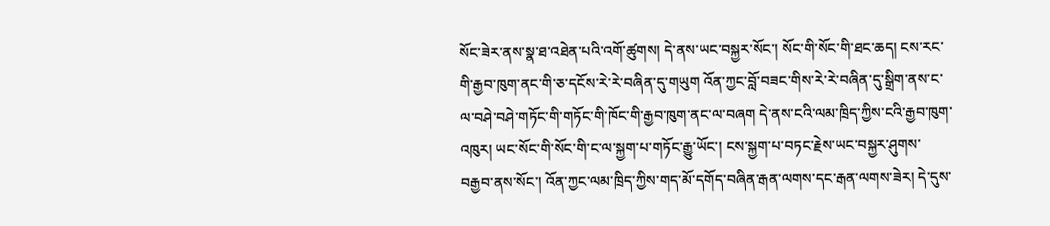སོང་ཟེར་ནས་སྣ་ཐ་འཐེན་པའི་འགོ་ཚུགས། དེ་ནས་ཡང་བསྐྱར་སོང་། སོང་གི་སོང་གི་ཐང་ཆད། ངས་རང་གི་རྒྱབ་ཁུག་ནང་གི་ཅ་དངོས་རེ་རེ་བཞིན་དུ་གཡུག འོན་ཀྱང་བློ་བཟང་གིས་རེ་རེ་བཞིན་དུ་སྒྲིག་ནས་ང་ལ་བཤེ་བཤེ་གཏོང་གི་གཏོང་གི་ཁོང་གི་རྒྱབ་ཁུག་ནང་ལ་བཞག དེ་ནས་ངའི་ལམ་ཁྲིད་ཀྱིས་ངའི་རྒྱབ་ཁུག་འཁུར། ཡང་སོང་གི་སོང་གི་ང་ལ་སྐྱག་པ་གཏོང་རྒྱུ་ཡོང་། ངས་སྐྱག་པ་བཏང་རྗེས་ཡང་བསྐྱར་ཤུགས་བརྒྱབ་ནས་སོང་། འོན་ཀྱང་ལམ་ཁྲིད་ཀྱིས་གད་མོ་དགོད་བཞིན་རྒན་ལགས་དང་རྒན་ལགས་ཟེར། དེ་དུས་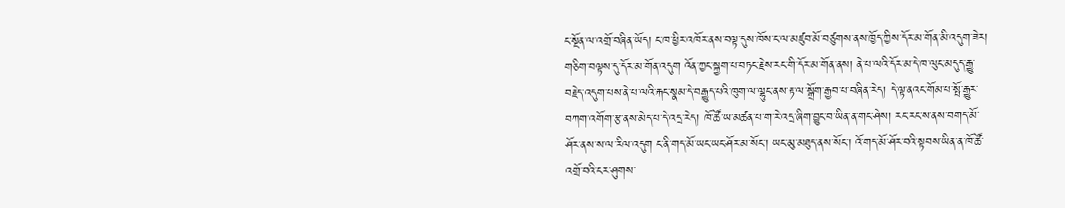ང་སྔོན་ལ་འགྲོ་བཞིན་ཡོད། ང་ཁ་ཕྱིར་འཁོར་ནས་བལྟ་དུས་ཁོས་ང་ལ་མཛུབ་མོ་བཙུགས་ནས་ཁྱོད་ཀྱིས་དོར་མ་གོན་མི་འདུག་ཟེར། གཅིག་བལྟས་དུ་དོར་མ་གོན་འདུག འོན་ཀྱང་སྐྱག་པ་བཏང་རྗེས་རང་གི་དོར་མ་གོན་ནས། ནེ་པ་ལའི་དོར་མ་དེ་ཁ་ལུང་མདུད་རྒྱུ་བརྗེད་འདུག་པས་ནེ་པ་ལའི་རྐང་སྣམ་དེ་བརྒྱུད་པའི་ཁུག་ལ་ལྷུང་ནས་རྟ་ལ་སྒྲོག་རྒྱབ་པ་བཞིན་རེད། དེ་ལྟ་ནའང་གོམ་པ་སྤོ་རྒྱུར་བཀག་འགོག་རྩ་ནས་མེད་པ་དེ་འདྲ་རེད། ཁོ་ཚོ་ཡ་མཚན་པ་ག་རེ་འདྲ་ཞིག་བྱུང་བ་ཡིན་ན་གང་ཤེས། རང་རང་ས་ནས་བགད་མོ་ཤོར་ནས་ས་ལ་རིལ་འདུག ང་ནི་གད་མོ་ཡང་ཡང་ཤོར་མ་སོང་། ཡང་མུ་མཐུད་ནས་སོང་། འོ་གད་མོ་ཤོར་བའི་སྟབས་ཡིན་ན་ཁོ་ཚོ་འགྲོ་བའི་ངར་ཤུགས་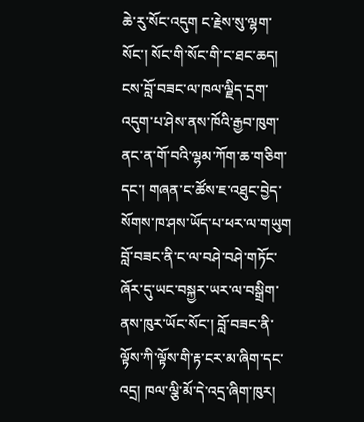ཆེ་རུ་སོང་འདུག ང་རྗེས་སུ་ལྷག་སོང་། སོང་གི་སོང་གི་ང་ཐང་ཆད། ངས་བློ་བཟང་ལ་ཁལ་ལྗིད་དྲག་འདུག་པ་ཤེས་ནས་ཁོའི་རྒྱབ་ཁུག་ནང་ན་གོ་བའི་ལྷམ་ཀོག་ཆ་གཅིག་དང་། གཞན་ང་ཚོས་ཇ་འཐུང་བྱེད་སོགས་ཁ་ཤས་ཡོད་པ་ཕར་ལ་གཡུག བློ་བཟང་ནི་ང་ལ་བཤེ་བཤེ་གཏོང་ཞོར་དུ་ཡང་བསྐྱར་ཡར་ལ་བསྒྲིག་ནས་ཁུར་ཡོང་སོང་། བློ་བཟང་ནི་ལྟོས་ཀི་ལྟོས་གི་རྟ་ངར་མ་ཞིག་དང་འདྲ། ཁལ་ལྕི་མོ་དེ་འདྲ་ཞིག་ཁུར།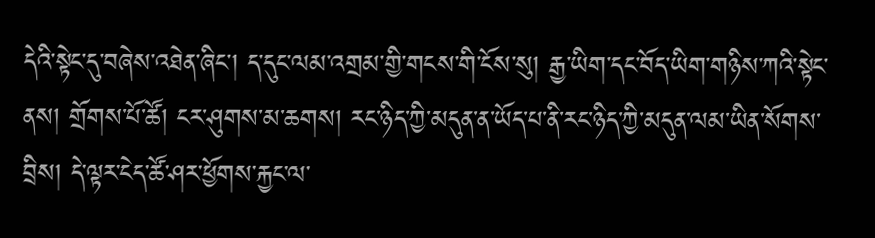དེའི་སྟེང་དུ་བཞེས་འཐེན་ཞིང་། ད་དུང་ལམ་འགྲམ་གྱི་གངས་གི་ངོས་སུ། རྒྱ་ཡིག་དང་བོད་ཡིག་གཉིས་ཀའི་སྟེང་ནས། གྲོགས་པོ་ཚོ། ངར་ཤུགས་མ་ཆགས། རང་ཉིད་ཀྱི་མདུན་ན་ཡོད་པ་ནི་རང་ཉིད་ཀྱི་མདུན་ལམ་ཡིན་སོགས་བྲིས། དེ་ལྟར་ངེད་ཚོ་ཤར་ཕྱོགས་རྐྱང་ལ་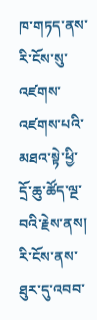ཁ་གཏད་ནས་རི་ངོས་སུ་འཛགས་འཛགས་པའི་མཐའ་སྟེ་ཕྱི་དྲོ་ཆུ་ཚོད་ལྔ་བའི་རྗེས་ནས། རི་ངོས་ནས་ཐུར་དུ་འབབ་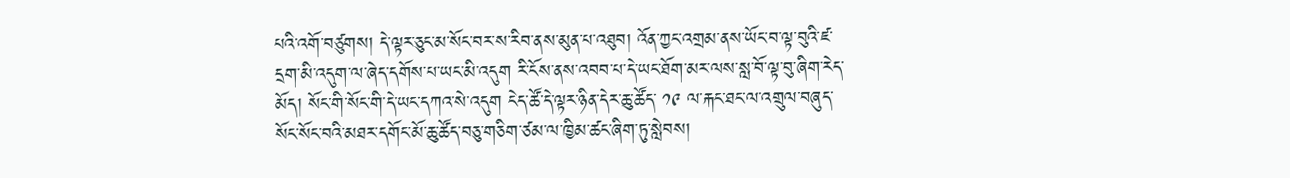པའི་འགོ་བཙུགས། དེ་ལྟར་ཅུང་མ་སོང་བར་ས་རིབ་ནས་མུན་པ་འཐུབ། འོན་ཀྱང་འགྲམ་ནས་ཡོང་བ་ལྟ་བུའི་ཛ་དྲག་མི་འདུག་ལ་ཞེད་དགོས་པ་ཡང་མི་འདུག རི་ངོས་ནས་འབབ་པ་དེ་ཡང་ཐོག་མར་ལས་སླ་བོ་ལྟ་བུ་ཞིག་རེད་མོད། སོང་གི་སོང་གི་དེ་ཡང་དཀའ་སེ་འདུག ངེད་ཚོ་དེ་ལྟར་ཉིན་དེར་ཆུ་ཚོད་ ༡༩ ལ་རྐང་ཐང་ལ་འགྲུལ་བཞུད་སོང་སོང་བའི་མཐར་དགོང་མོ་ཆུ་ཚོད་བཅུ་གཅིག་ཙམ་ལ་ཁྱིམ་ཚང་ཞིག་ཏུ་སླེབས།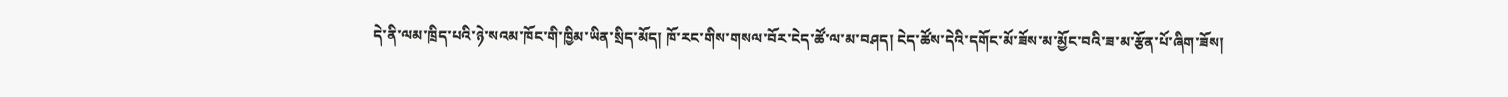དེ་ནི་ལམ་ཁྲིད་པའི་ཉེ་སའམ་ཁོང་གི་ཁྱིམ་ཡིན་སྲིད་མོད། ཁོ་རང་གིས་གསལ་བོར་ངེད་ཚོ་ལ་མ་བཤད། ངེད་ཚོས་དེའི་དགོང་མོ་ཟོས་མ་མྱོང་བའི་ཟ་མ་རྩོན་པོ་ཞིག་ཟོས།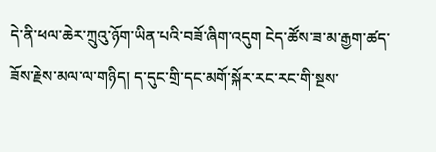དེ་ནི་ཕལ་ཆེར་ཀྲུའུ་ཉོག་ཡིན་པའི་བཟོ་ཞིག་འདུག ངེད་ཚོས་ཟ་མ་རྒྱག་ཚད་ཟོས་རྗེས་མལ་ལ་གཉིད། ད་དུང་གྲི་དང་མགོ་སྐོར་རང་རང་གི་སྔས་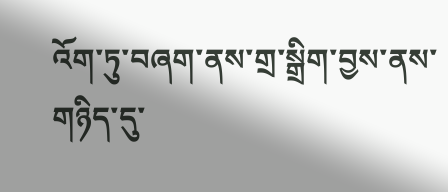འོག་ཏུ་བཞག་ནས་གྲ་སྒྲིག་བྱས་ནས་གཉིད་དུ་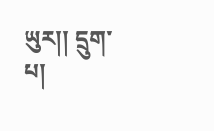ཡུར།། དྲུག་པ།